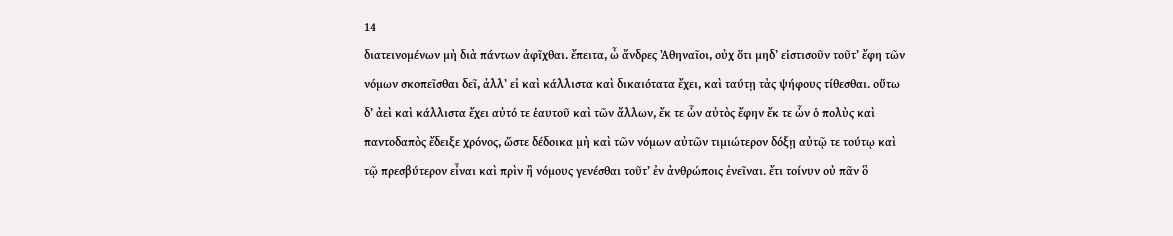14
διατεινομένων μὴ διὰ πάντων ἀφῖχθαι. ἔπειτα, ὦ ἄνδρες Ἀθηναῖοι, οὐχ ὅτι μηδʼ εἱστισοῦν τοῦτʼ ἔφη τῶν νόμων σκοπεῖσθαι δεῖ, ἀλλʼ εἰ καὶ κάλλιστα καὶ δικαιότατα ἔχει, καὶ ταύτῃ τὰς ψήφους τίθεσθαι. οὕτω δʼ ἀεὶ καὶ κάλλιστα ἔχει αὐτό τε ἑαυτοῦ καὶ τῶν ἄλλων, ἔκ τε ὧν αὐτὸς ἔφην ἔκ τε ὧν ὁ πολὺς καὶ παντοδαπὸς ἔδειξε χρόνος, ὥστε δέδοικα μὴ καὶ τῶν νόμων αὐτῶν τιμιώτερον δόξῃ αὐτῷ τε τούτῳ καὶ τῷ πρεσβύτερον εἶναι καὶ πρὶν ἢ νόμους γενέσθαι τοῦτʼ ἐν ἀνθρώποις ἐνεῖναι. ἔτι τοίνυν οὐ πᾶν ὃ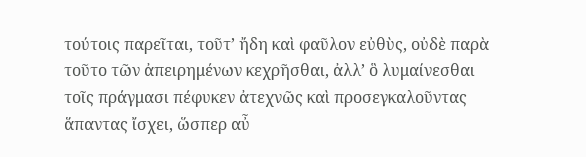τούτοις παρεῖται, τοῦτʼ ἤδη καὶ φαῦλον εὐθὺς, οὐδὲ παρὰ τοῦτο τῶν ἀπειρημένων κεχρῆσθαι, ἀλλʼ ὃ λυμαίνεσθαι τοῖς πράγμασι πέφυκεν ἀτεχνῶς καὶ προσεγκαλοῦντας ἅπαντας ἴσχει, ὥσπερ αὖ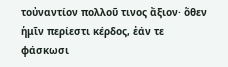τοὐναντίον πολλοῦ τινος ἄξιον· ὅθεν ἡμῖν περίεστι κέρδος, ἐάν τε φάσκωσι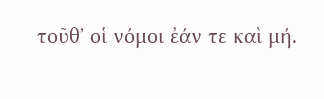τοῦθʼ οἱ νόμοι ἐάν τε καὶ μή.